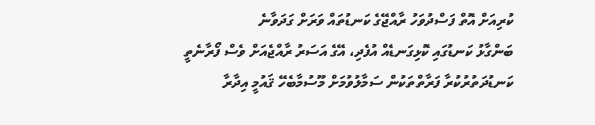ކުރިއަށް އޮތް ފަސްދުވަހު ރާއްޖޭގެ ކަނޑުތައް ވަރަށް ގަދަވާނެ
ބަންގާޅު ކަނޑުގައި ކޮޅިގަނޑެއް އުފެދި، އޭގެ އަސަރު ރާއްޖެއަށް ވެސް ފޯރާނެތީ ކަނޑުދަތުރުކުރާ ފަރާތްތަކުން ސަމާލުވުމަށް މޫސުމާބެހޭ ޤައުމީ އިދާރާ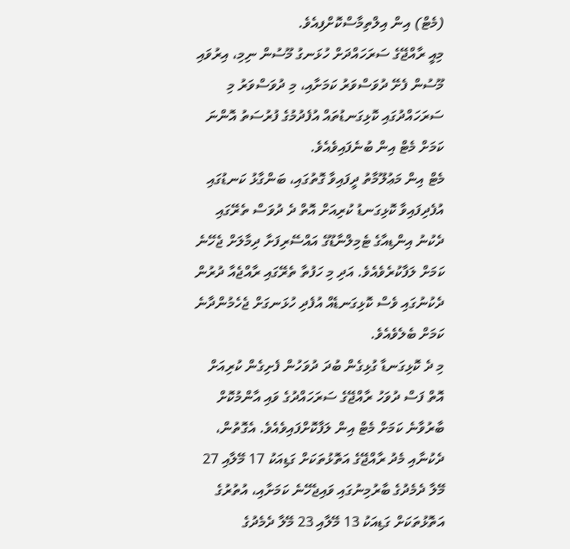(މެޓް) އިން އިލްތިމާސްކޮށްފިއެވެ.
މިއީ ރާއްޖޭގެ ސަރަހައްދަށް ހުޅަނގު މޫސުން ނިމި، އިރުވައި މޫސުން ފެށޭ ދުވަސްވަރު ކަމަށާއި، މި ދުވަސްވަރު މި ސަރަހައްދުގައި ކޮޅިގަނޑުތައް އުފެދުމުގެ ފުރުސަތު އޮންނަ ކަމަށް މެޓް އިން ބުނެފައިވެއެވެ.
މެޓް އިން މަޢުލޫމާތު ދީފައިވާ ގޮތުގައި، ބަންގާޅު ކަނޑުގައި އުފެދިފައިވާ ކޮޅިގަނޑު ކުރިއަށް އޮތް ދެ ދުވަސް ތެރޭގައި ދެކުނު އިންޑިއާގެ ޓެމިލްނާޑޫގެ އައްސޭރިފަށާ ދިމާލަށް ޖެހޭނެ ކަމަށް ލަފާކުރެވެއެވެ. އަދި މި ހަފުތާ ތެރޭގައި ރާއްޖެއާ ދުރުން ދެކުނުގައި ވެސް ކޮޅިގަނޑެއް އުފެދި ހުޅަނގަށް ޖެހެމުންދާނެ ކަމަށް ބެލެވެއެވެ.
މި ދެ ކޮޅިގަނޑާ ގުޅިގެން ބުދަ ދުވަހުން ފެށިގެން ކުރިއަށް އޮތް ފަސް ދުވަހު ރާއްޖޭގެ ސަރަހައްދުގެ ވައި އާންމުކޮށް ބާރުވާނެ ކަމަށް މެޓް އިން ލަފާކޮށްފައިވެއެވެ. އެގޮތުން، ދެކުނާއި މެދު ރާއްޖޭގެ އަތޮޅުތަކަށް ގަޑިއަކު 17 މޭލާއި 27 މޭލާ ދެމެދުގެ ބާރުމިނުގައި ވައިޖެހޭނެ ކަމަށާއި، އުތުރުގެ އަތޮޅުތަކަށް ގަޑިއަކު 13 މޭލާއި 23 މޭލާ ދެމެދުގެ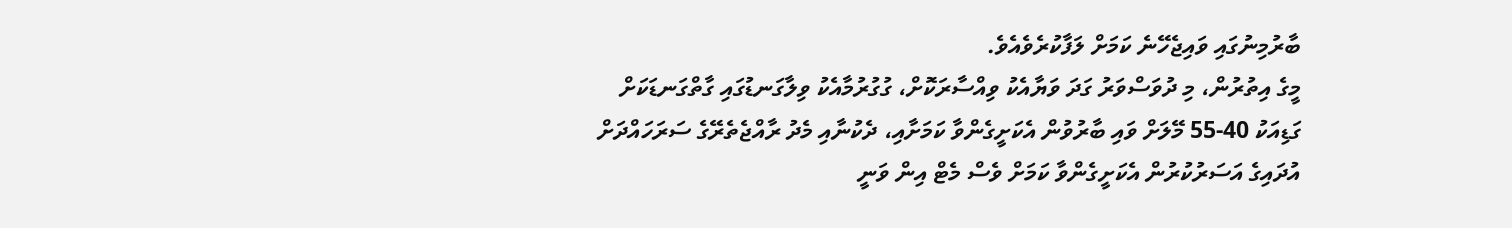ބާރުމިނުގައި ވައިޖެހޭނެ ކަމަށް ލަފާކުރެވެއެވެ.
މީގެ އިތުރުން، މި ދުވަސްވަރު ގަދަ ވަޔާއެކު ވިއްސާރަކޮށް، ގުގުރުމާއެކު ވިލާގަނޑުގައި ގާތްގަނޑަކަށް ގަޑިއަކު 40-55 މޭލަށް ވައި ބާރުވުން އެކަށީގެންވާ ކަމަށާއި، ދެކުނާއި މެދު ރާއްޖެތެރޭގެ ސަރަހައްދަށް އުދައިގެ އަސަރުކުރުން އެކަށީގެންވާ ކަމަށް ވެސް މެޓް އިން ވަނީ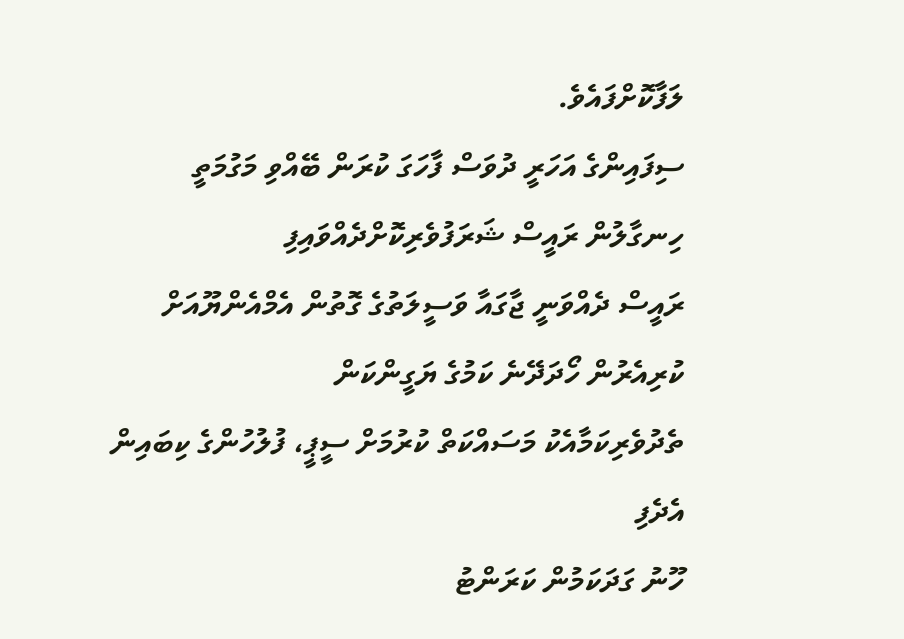ލަފާކޮށްފައެވެ.
ސިފައިންގެ އަހަރީ ދުވަސް ފާހަގަ ކުރަން ބޭއްވި މަގުމަތީ ހިނގާލުން ރައީސް ޝަރަފުވެރިކޮށްދެއްވައިފި
ރައީސް ދެއްވަނީ ޖާގައާ ވަސީލަތުގެ ގޮތުން އެމްއެންޔޫއަށް ކުރިއެރުން ހޯދަދޭނެ ކަމުގެ ޔަގީންކަން
ތެދުވެރިކަމާއެކު މަސައްކަތް ކުރުމަށް ސީޕީ، ފުލުހުންގެ ކިބައިން އެދެފި
ހޫނު ގަދަކަމުން ކަރަންޓު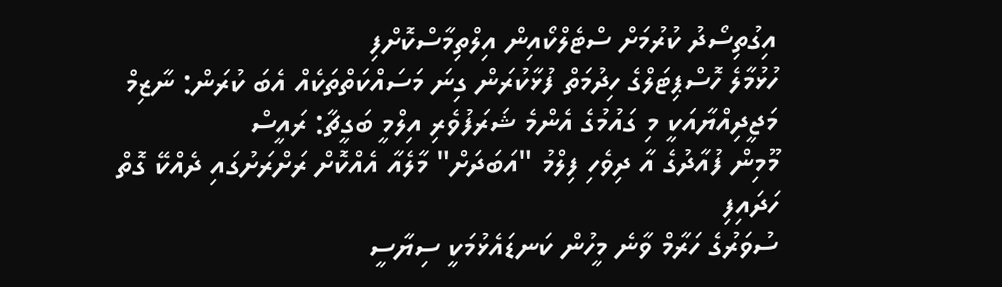އިގުތިސޯދު ކުރުމަށް ސްޓެލްކޯއިން އިލްތިމާސްކޮށްފި
ހުޅުމާލެ ހޮސްޕިޓަލްގެ ހިދުމަތް ފުޅާކުރަން ގިނަ މަސައްކަތްތަކެއް އެބަ ކުރަން: ނާޒިމް
މަޖީދިއްޔާއަކީ މި ގައުމުގެ އެންމެ ޝަރަފުވެރި އިލްމީ ބަގީޗާ: ރައީސް
މޫމިން ފުއާދުގެ އާ ދިވެހި ފިލްމު "އަބަދަށް" މާލެއާ އެއްކޮށް ރަށްރަށުގައި ދެއްކޭ ގޮތް ހަދައިފި
ސުވަރުގެ ހަރާމް ވާނެ މީހުން ކަނޑައެޅުމަކީ ސިޔާސީ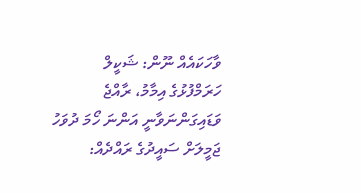ވާހަކައެއް ނޫން: ޝަކީލް
ހަރަމްފުޅުގެ އިމާމު، ރާއްޖެ ވަޑައިގަންނަވާނީ އަންނަ ހޯމަ ދުވަހު
ޖަމީލަށް ސައީދުގެ ރައްދެއް: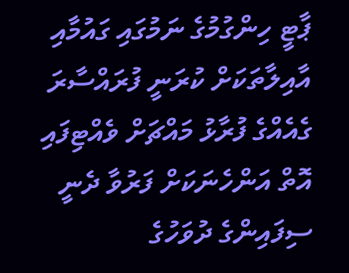ޕާޓީ ހިންގުމުގެ ނަމުގައި ގައުމާއި އާއިލާތަކަށް ކުރަނީ ފުރައްސާރަ
ގެއެއްގެ ފުރާޅު މައްޗަށް ވެއްޓިފައި އޮތް އަންހެނަކަށް ފަރުވާ ދެނީ
ސިފައިންގެ ދުވަހުގެ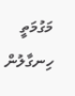މަގުމަތީ ހިނގާލުން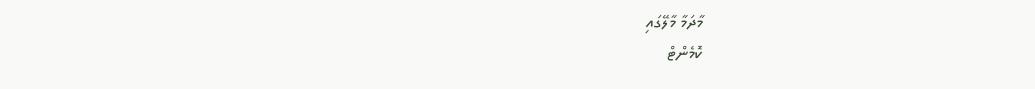މާދަމާ މާލޭގައި
ކޮމެންޓް